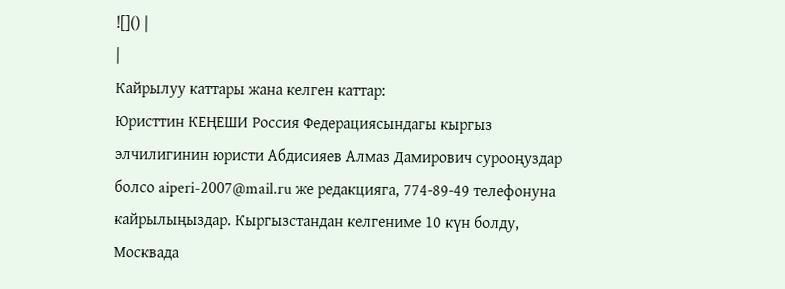![]() |
|
Кайрылуу каттары жана келген каттар:
Юристтин КЕҢЕШИ Россия Федерациясындагы кыргыз элчилигинин юристи Aбдисияев Алмаз Дамирович сурооңуздар болсо aiperi-2007@mail.ru же редакцияга, 774-89-49 телефонуна кайрылыңыздар. Кыргызстандан келгениме 10 күн болду, Москвада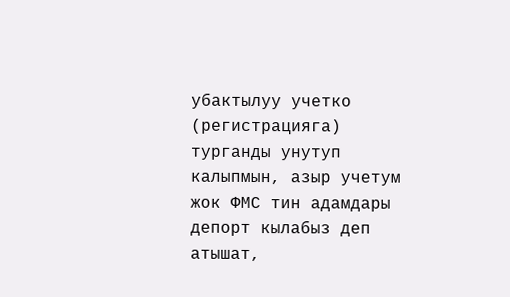убактылуу учетко (регистрацияга) турганды унутуп калыпмын, азыр учетум жок ФМС тин адамдары депорт кылабыз деп атышат,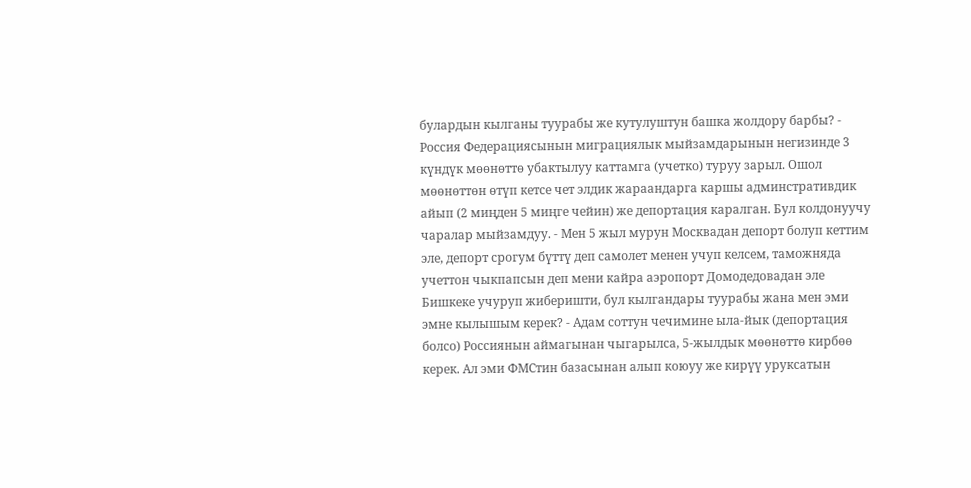булардын кылганы туурабы же кутулуштун башка жолдору барбы? - Россия Федерациясынын миграциялык мыйзамдарынын негизинде 3 күндүк мөөнөттө убактылуу каттамга (учетко) туруу зарыл. Ошол мөөнөттөн өтүп кетсе чет элдик жараандарга каршы админстративдик айып (2 миңден 5 миңге чейин) же депортация каралган. Бул колдонуучу чаралар мыйзамдуу. - Мен 5 жыл мурун Москвадан депорт болуп кеттим эле, депорт срогум бүттү деп самолет менен учуп келсем, таможняда учеттон чыкпапсын деп мени кайра аэропорт Домодедовадан эле Бишкеке учуруп жиберишти, бул кылгандары туурабы жана мен эми эмне кылышым керек? - Адам соттун чечимине ыла-йык (депортация болсо) Россиянын аймагынан чыгарылса, 5-жылдык мөөнөттө кирбөө керек. Ал эми ФМСтин базасынан алып коюуу же кирүү уруксатын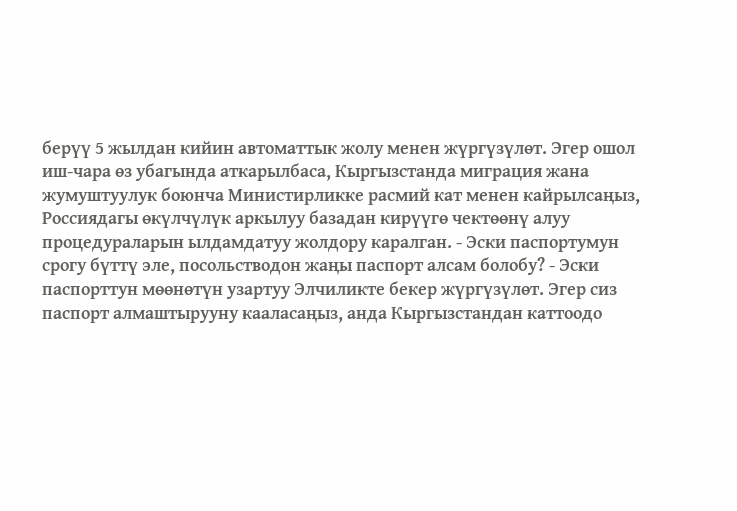берүү 5 жылдан кийин автоматтык жолу менен жүргүзүлөт. Эгер ошол иш-чара өз убагында аткарылбаса, Кыргызстанда миграция жана жумуштуулук боюнча Министирликке расмий кат менен кайрылсаңыз, Россиядагы өкүлчүлүк аркылуу базадан кирүүгө чектөөнү алуу процедураларын ылдамдатуу жолдору каралган. - Эски паспортумун срогу бүттү эле, посольстводон жаңы паспорт алсам болобу? - Эски паспорттун мөөнөтүн узартуу Элчиликте бекер жүргүзүлөт. Эгер сиз паспорт алмаштырууну кааласаңыз, анда Кыргызстандан каттоодо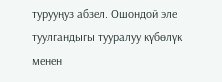турууңуз абзел. Ошондой эле туулгандыгы тууралуу күбөлүк менен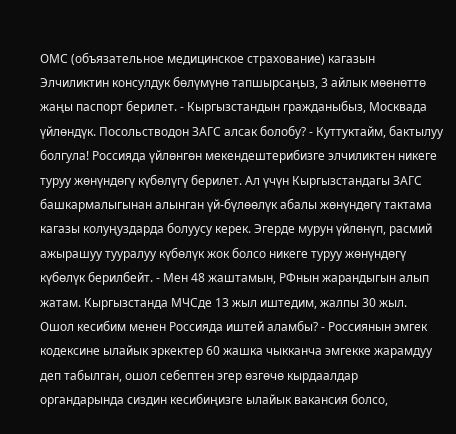ОМС (объязательное медицинское страхование) кагазын Элчиликтин консулдук бөлүмүнө тапшырсаңыз, 3 айлык мөөнөттө жаңы паспорт берилет. - Кыргызстандын гражданыбыз, Москвада үйлөндүк. Посольстводон ЗАГС алсак болобу? - Куттуктайм, бактылуу болгула! Россияда үйлөнгөн мекендештерибизге элчиликтен никеге туруу жөнүндөгү күбөлүгү берилет. Ал үчүн Кыргызстандагы ЗАГС башкармалыгынан алынган үй-бүлөөлүк абалы жөнүндөгү тактама кагазы колуңуздарда болуусу керек. Эгерде мурун үйлөнүп, расмий ажырашуу тууралуу күбөлүк жок болсо никеге туруу жөнүндөгү күбөлүк берилбейт. - Мен 48 жаштамын, РФнын жарандыгын алып жатам. Кыргызстанда МЧСде 13 жыл иштедим, жалпы 30 жыл. Ошол кесибим менен Россияда иштей аламбы? - Россиянын эмгек кодексине ылайык эркектер 60 жашка чыкканча эмгекке жарамдуу деп табылган, ошол себептен эгер өзгөчө кырдаалдар органдарында сиздин кесибиңизге ылайык вакансия болсо,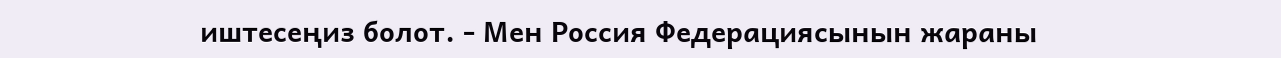иштесеңиз болот. - Мен Россия Федерациясынын жараны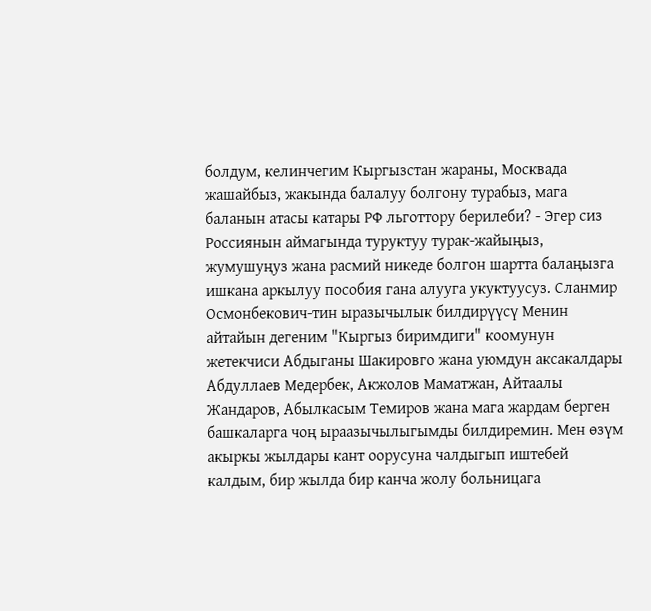болдум, келинчегим Кыргызстан жараны, Москвада жашайбыз, жакында балалуу болгону турабыз, мага баланын атасы катары РФ льготтору берилеби? - Эгер сиз Россиянын аймагында туруктуу турак-жайыңыз, жумушуңуз жана расмий никеде болгон шартта балаңызга ишкана аркылуу пособия гана алууга укуктуусуз. Сланмир Осмонбекович-тин ыразычылык билдирүүсү Менин айтайын дегеним "Кыргыз биримдиги" коомунун жетекчиси Абдыганы Шакировго жана уюмдун аксакалдары Абдуллаев Медербек, Акжолов Маматжан, Айтаалы Жандаров, Абылкасым Темиров жана мага жардам берген башкаларга чоң ыраазычылыгымды билдиремин. Мен өзүм акыркы жылдары кант оорусуна чалдыгып иштебей калдым, бир жылда бир канча жолу больницага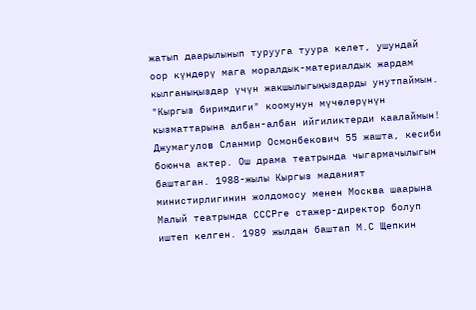жатып даарылынып турууга туура келет, ушундай оор күндөрү мага моралдык-материалдык жардам кылганыңыздар үчүн жакшылыгыңыздарды унутпаймын. "Кыргыз биримдиги" коомунун мүчөлөрүнүн кызматтарына албан-албан ийгиликтерди каалаймын! Джумагулов Сланмир Осмонбекович 55 жашта, кесиби боюнча актер. Ош драма театрында чыгармачылыгын баштаган. 1988-жылы Кыргыз маданият министирлигинин жолдомосу менен Москва шаарына Малый театрында СССРге стажер-директор болуп иштеп келген. 1989 жылдан баштап М.С Щепкин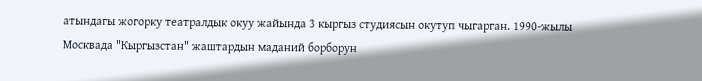атындагы жогорку театралдык окуу жайында 3 кыргыз студиясын окутуп чыгарган. 1990-жылы Москвада "Кыргызстан" жаштардын маданий борборун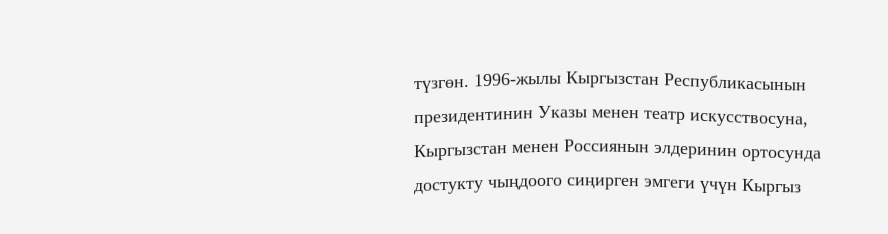түзгөн. 1996-жылы Кыргызстан Республикасынын президентинин Указы менен театр искусствосуна, Кыргызстан менен Россиянын элдеринин ортосунда достукту чыңдоого сиңирген эмгеги үчүн Кыргыз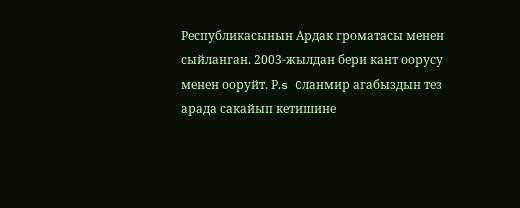Республикасынын Ардак громатасы менен сыйланган. 2003-жылдан бери кант оорусу менен ооруйт. Р.s Cланмир агабыздын тез арада сакайып кетишине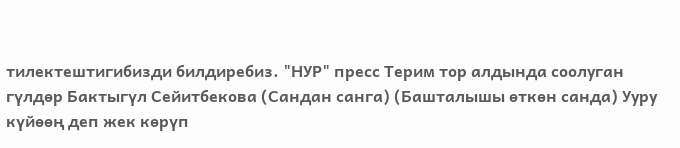тилектештигибизди билдиребиз. "НУР" пресс Терим тор алдында соолуган гүлдөр Бактыгүл Сейитбекова (Сандан санга) (Башталышы өткөн санда) Ууру күйөөң деп жек көрүп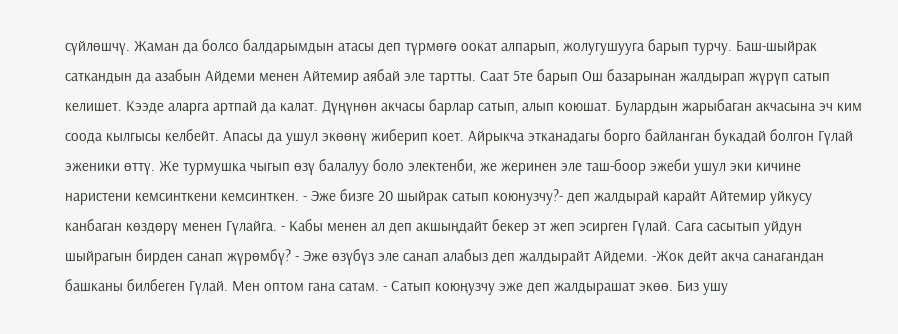сүйлөшчү. Жаман да болсо балдарымдын атасы деп түрмөгө оокат алпарып, жолугушууга барып турчу. Баш-шыйрак саткандын да азабын Айдеми менен Айтемир аябай эле тартты. Саат 5те барып Ош базарынан жалдырап жүрүп сатып келишет. Кээде аларга артпай да калат. Дүңүнөн акчасы барлар сатып, алып коюшат. Булардын жарыбаган акчасына эч ким соода кылгысы келбейт. Апасы да ушул экөөнү жиберип коет. Айрыкча этканадагы борго байланган букадай болгон Гүлай эженики өттү. Же турмушка чыгып өзү балалуу боло электенби, же жеринен эле таш-боор эжеби ушул эки кичине наристени кемсинткени кемсинткен. - Эже бизге 20 шыйрак сатып коюнузчу?- деп жалдырай карайт Айтемир уйкусу канбаган көздөрү менен Гүлайга. - Кабы менен ал деп акшыңдайт бекер эт жеп эсирген Гүлай. Сага сасытып уйдун шыйрагын бирден санап жүрөмбү? - Эже өзүбүз эле санап алабыз деп жалдырайт Айдеми. -Жок дейт акча санагандан башканы билбеген Гүлай. Мен оптом гана сатам. - Сатып коюңузчу эже деп жалдырашат экөө. Биз ушу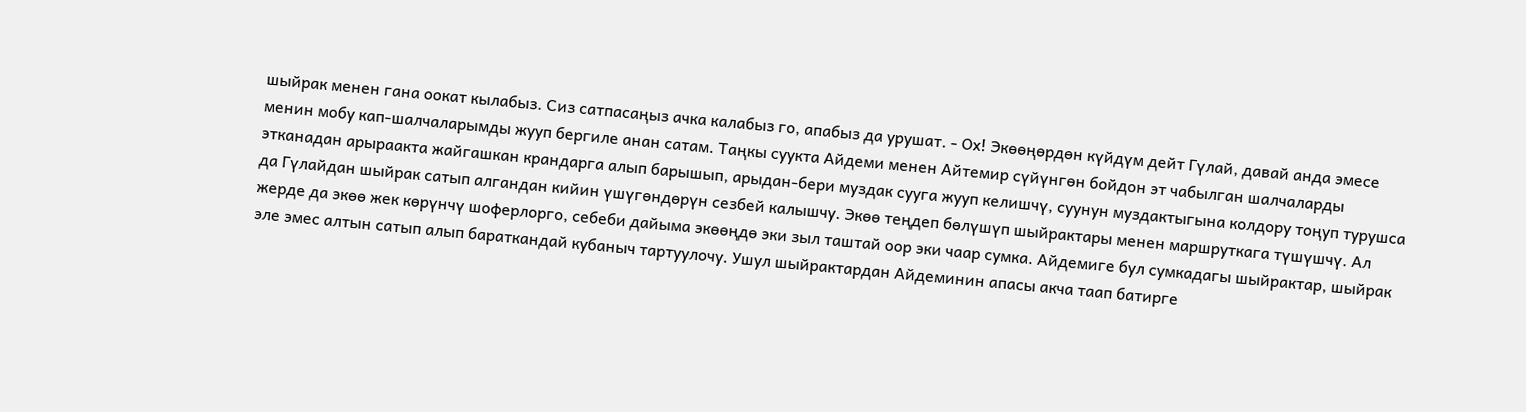шыйрак менен гана оокат кылабыз. Сиз сатпасаңыз ачка калабыз го, апабыз да урушат. - Ох! Экөөңөрдөн күйдүм дейт Гүлай, давай анда эмесе менин мобу кап-шалчаларымды жууп бергиле анан сатам. Таңкы суукта Айдеми менен Айтемир сүйүнгөн бойдон эт чабылган шалчаларды этканадан арыраакта жайгашкан крандарга алып барышып, арыдан-бери муздак сууга жууп келишчү, суунун муздактыгына колдору тоңуп турушса да Гүлайдан шыйрак сатып алгандан кийин үшүгөндөрүн сезбей калышчу. Экөө теңдеп бөлүшүп шыйрактары менен маршруткага түшүшчү. Ал жерде да экөө жек көрүнчү шоферлорго, себеби дайыма экөөңдө эки зыл таштай оор эки чаар сумка. Айдемиге бул сумкадагы шыйрактар, шыйрак эле эмес алтын сатып алып бараткандай кубаныч тартуулочу. Ушул шыйрактардан Айдеминин апасы акча таап батирге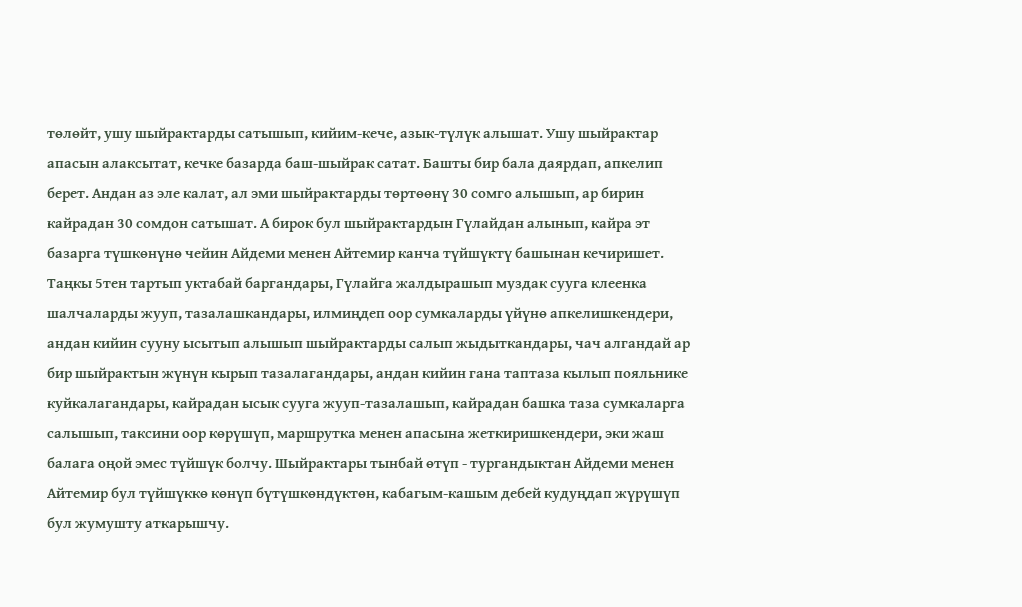төлөйт, ушу шыйрактарды сатышып, кийим-кече, азык-түлүк алышат. Ушу шыйрактар апасын алаксытат, кечке базарда баш-шыйрак сатат. Башты бир бала даярдап, апкелип берет. Андан аз эле калат, ал эми шыйрактарды төртөөнү 30 сомго алышып, ар бирин кайрадан 30 сомдон сатышат. А бирок бул шыйрактардын Гүлайдан алынып, кайра эт базарга түшкөнүнө чейин Айдеми менен Айтемир канча түйшүктү башынан кечиришет. Таңкы 5тен тартып уктабай баргандары, Гүлайга жалдырашып муздак сууга клеенка шалчаларды жууп, тазалашкандары, илмиңдеп оор сумкаларды үйүнө апкелишкендери, андан кийин сууну ысытып алышып шыйрактарды салып жыдыткандары, чач алгандай ар бир шыйрактын жүнүн кырып тазалагандары, андан кийин гана таптаза кылып пояльнике куйкалагандары, кайрадан ысык сууга жууп-тазалашып, кайрадан башка таза сумкаларга салышып, таксини оор көрүшүп, маршрутка менен апасына жеткиришкендери, эки жаш балага оңой эмес түйшүк болчу. Шыйрактары тынбай өтүп - тургандыктан Айдеми менен Айтемир бул түйшүккө көнүп бүтүшкөндүктөн, кабагым-кашым дебей кудуңдап жүрүшүп бул жумушту аткарышчу.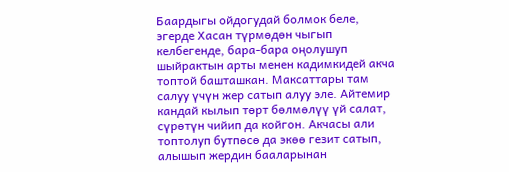Баардыгы ойдогудай болмок беле, эгерде Хасан түрмөдөн чыгып келбегенде, бара-бара оңолушуп шыйрактын арты менен кадимкидей акча топтой башташкан. Максаттары там салуу үчүн жер сатып алуу эле. Айтемир кандай кылып төрт бөлмөлүү үй салат, сүрөтүн чийип да койгон. Акчасы али топтолуп бутпөсө да экөө гезит сатып, алышып жердин бааларынан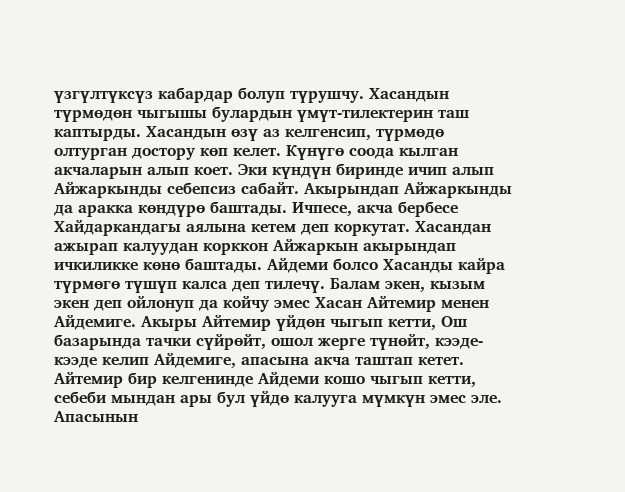үзгүлтүксүз кабардар болуп түрушчу. Хасандын түрмөдөн чыгышы булардын үмүт-тилектерин таш каптырды. Хасандын өзү аз келгенсип, түрмөдө олтурган достору көп келет. Күнүгө соода кылган акчаларын алып коет. Эки күндүн биринде ичип алып Айжаркынды себепсиз сабайт. Акырындап Айжаркынды да аракка көндүрө баштады. Ичпесе, акча бербесе Хайдаркандагы аялына кетем деп коркутат. Хасандан ажырап калуудан корккон Айжаркын акырындап ичкиликке көнө баштады. Айдеми болсо Хасанды кайра түрмөгө түшүп калса деп тилечү. Балам экен, кызым экен деп ойлонуп да койчу эмес Хасан Айтемир менен Айдемиге. Акыры Айтемир үйдөн чыгып кетти, Ош базарында тачки сүйрөйт, ошол жерге түнөйт, кээде-кээде келип Айдемиге, апасына акча таштап кетет. Айтемир бир келгенинде Айдеми кошо чыгып кетти, себеби мындан ары бул үйдө калууга мүмкүн эмес эле. Апасынын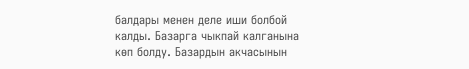балдары менен деле иши болбой калды. Базарга чыкпай калганына көп болду. Базардын акчасынын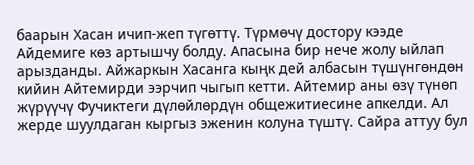баарын Хасан ичип-жеп түгөттү. Түрмөчү достору кээде Айдемиге көз артышчу болду. Апасына бир нече жолу ыйлап арызданды. Айжаркын Хасанга кыңк дей албасын түшүнгөндөн кийин Айтемирди ээрчип чыгып кетти. Айтемир аны өзү түнөп жүрүүчү Фучиктеги дүлөйлөрдүн общежитиесине апкелди. Ал жерде шуулдаган кыргыз эженин колуна түштү. Сайра аттуу бул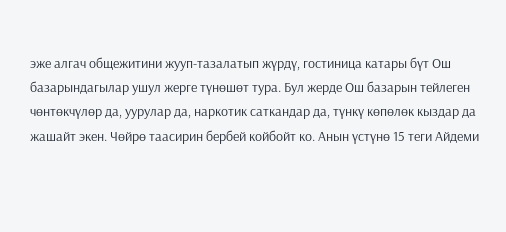эже алгач общежитини жууп-тазалатып жүрдү, гостиница катары бүт Ош базарындагылар ушул жерге түнөшөт тура. Бул жерде Ош базарын тейлеген чөнтөкчүлөр да, уурулар да, наркотик саткандар да, түнкү көпөлөк кыздар да жашайт экен. Чөйрө таасирин бербей койбойт ко. Анын үстүнө 15 теги Айдеми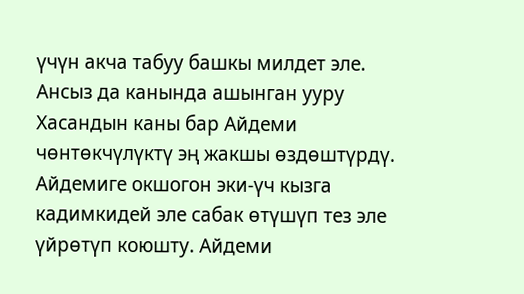үчүн акча табуу башкы милдет эле. Ансыз да канында ашынган ууру Хасандын каны бар Айдеми чөнтөкчүлүктү эң жакшы өздөштүрдү. Айдемиге окшогон эки-үч кызга кадимкидей эле сабак өтүшүп тез эле үйрөтүп коюшту. Айдеми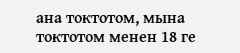ана токтотом, мына токтотом менен 18 ге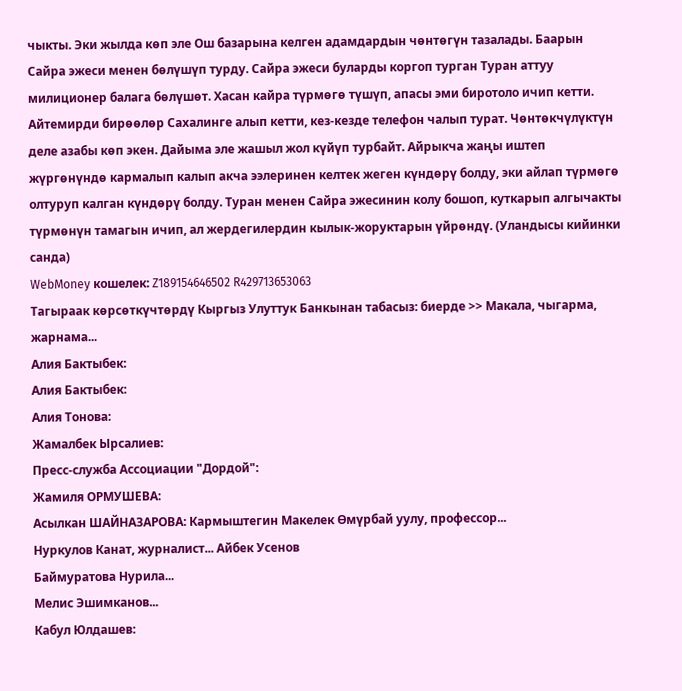чыкты. Эки жылда көп эле Ош базарына келген адамдардын чөнтөгүн тазалады. Баарын Сайра эжеси менен бөлүшүп турду. Сайра эжеси буларды коргоп турган Туран аттуу милиционер балага бөлүшөт. Хасан кайра түрмөгө түшүп, апасы эми биротоло ичип кетти. Айтемирди бирөөлөр Сахалинге алып кетти, кез-кезде телефон чалып турат. Чөнтөкчүлүктүн деле азабы көп экен. Дайыма эле жашыл жол күйүп турбайт. Айрыкча жаңы иштеп жүргөнүндө кармалып калып акча ээлеринен келтек жеген күндөрү болду, эки айлап түрмөгө олтуруп калган күндөрү болду. Туран менен Сайра эжесинин колу бошоп, куткарып алгычакты түрмөнүн тамагын ичип, ал жердегилердин кылык-жоруктарын үйрөндү. (Уландысы кийинки санда)
WebMoney кошелек: Z189154646502 R429713653063
Тагыраак көрсөткүчтөрдү Кыргыз Улуттук Банкынан табасыз: биерде >> Макала, чыгарма, жарнама...
Алия Бактыбек:
Алия Бактыбек:
Алия Тонова:
Жамалбек Ырсалиев:
Пресс-служба Ассоциации "Дордой":
Жамиля ОРМУШЕВА:
Асылкан ШАЙНАЗАРОВА: Кармыштегин Макелек Өмүрбай уулу, профессор...
Нуркулов Канат, журналист... Айбек Усенов
Баймуратова Нурила...
Мелис Эшимканов...
Кабул Юлдашев: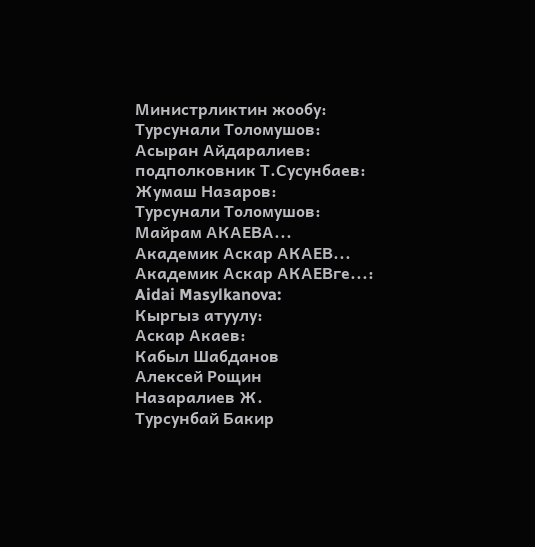Министрликтин жообу:
Турсунали Толомушов:
Асыран Айдаралиев:
подполковник Т.Сусунбаев:
Жумаш Назаров:
Турсунали Толомушов:
Майрам АКАЕВА...
Академик Аскар АКАЕВ...
Академик Аскар АКАЕВге...:
Aidai Masylkanova:
Кыргыз атуулу:
Аскар Акаев:
Кабыл Шабданов
Алексей Рощин
Назаралиев Ж.
Турсунбай Бакир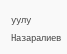уулу
Назаралиев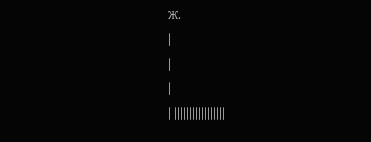Ж.
|
|
|
| |||||||||||||||||